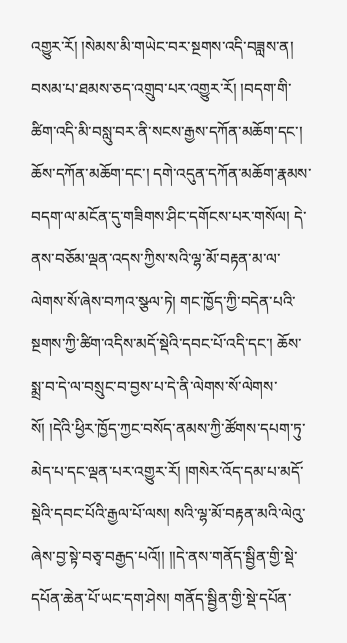འགྱུར་རོ། །སེམས་མི་གཡེང་བར་སྔགས་འདི་བཟླས་ན། བསམ་པ་ཐམས་ཅད་འགྲུབ་པར་འགྱུར་རོ། །བདག་གི་ཚིག་འདི་མི་བསླུ་བར་ནི་སངས་རྒྱས་དཀོན་མཆོག་དང་། ཆོས་དཀོན་མཆོག་དང་། དགེ་འདུན་དཀོན་མཆོག་རྣམས་བདག་ལ་མངོན་དུ་གཟིགས་ཤིང་དགོངས་པར་གསོལ། དེ་ནས་བཅོམ་ལྡན་འདས་ཀྱིས་སའི་ལྷ་མོ་བརྟན་མ་ལ་ལེགས་སོ་ཞེས་བཀའ་སྩལ་ཏེ། གང་ཁྱོད་ཀྱི་བདེན་པའི་སྔགས་ཀྱི་ཚིག་འདིས་མདོ་སྡེའི་དབང་པོ་འདི་དང་། ཆོས་སྨྲ་བ་དེ་ལ་བསྲུང་བ་བྱས་པ་དེ་ནི་ལེགས་སོ་ལེགས་སོ། །དེའི་ཕྱིར་ཁྱོད་ཀྱང་བསོད་ནམས་ཀྱི་ཚོགས་དཔག་ཏུ་མེད་པ་དང་ལྡན་པར་འགྱུར་རོ། །གསེར་འོད་དམ་པ་མདོ་སྡེའི་དབང་པོའི་རྒྱལ་པོ་ལས། སའི་ལྷ་མོ་བརྟན་མའི་ལེའུ་ཞེས་བྱ་སྟེ་བཅྭ་བརྒྱད་པའོ།། །།དེ་ནས་གནོད་སྦྱིན་གྱི་སྡེ་དཔོན་ཆེན་པོ་ཡང་དག་ཤེས། གནོད་སྦྱིན་གྱི་སྡེ་དཔོན་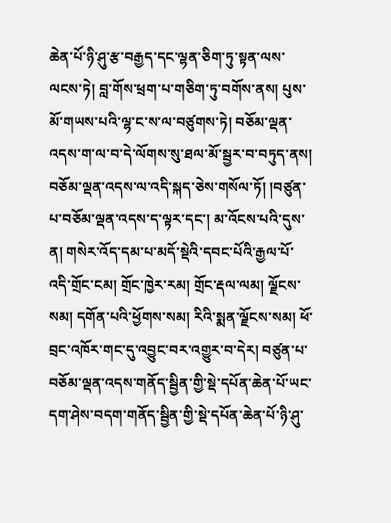ཆེན་པོ་ཉི་ཤུ་རྩ་བརྒྱད་དང་ལྷན་ཅིག་ཏུ་སྟན་ལས་ལངས་ཏེ། བླ་གོས་ཕྲག་པ་གཅིག་ཏུ་བགོས་ནས། པུས་མོ་གཡས་པའི་ལྷ་ང་ས་ལ་བཙུགས་ཏེ། བཅོམ་ལྡན་འདས་ག་ལ་བ་དེ་ལོགས་སུ་ཐལ་མོ་སྦྱར་བ་བཏུད་ནས། བཅོམ་ལྡན་འདས་ལ་འདི་སྐད་ཅེས་གསོལ་ཏོ། །བཙུན་པ་བཅོམ་ལྡན་འདས་ད་ལྟར་དང་། མ་འོངས་པའི་དུས་ན། གསེར་འོད་དམ་པ་མདོ་སྡེའི་དབང་པོའི་རྒྱལ་པོ་འདི་གྲོང་ངམ། གྲོང་ཁྱེར་རམ། གྲོང་རྡལ་ལམ། ལྗོངས་སམ། དགོན་པའི་ཕྱོགས་སམ། རིའི་སྨན་ལྗོངས་སམ། ཕོ་བྲང་འཁོར་གང་དུ་འབྱུང་བར་འགྱུར་བ་དེར། བཙུན་པ་བཅོམ་ལྡན་འདས་གནོད་སྦྱིན་གྱི་སྡེ་དཔོན་ཆེན་པོ་ཡང་དག་ཤེས་བདག་གནོད་སྦྱིན་གྱི་སྡེ་དཔོན་ཆེན་པོ་ཉི་ཤུ་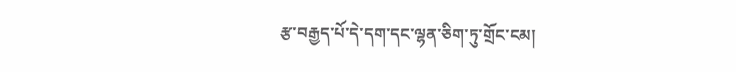རྩ་བརྒྱད་པོ་དེ་དག་དང་ལྷན་ཅིག་ཏུ་གྲོང་ངམ།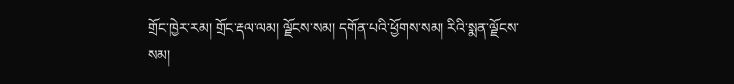གྲོང་ཁྱེར་རམ། གྲོང་རྡལ་ལམ། ལྗོངས་སམ། དགོན་པའི་ཕྱོགས་སམ། རིའི་སྨན་ལྗོངས་སམ།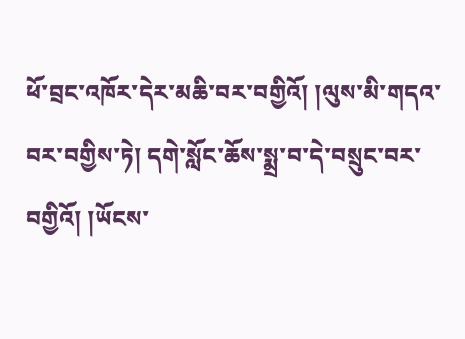ཕོ་བྲང་འཁོར་དེར་མཆི་བར་བགྱིའོ། །ལུས་མི་གདའ་བར་བགྱིས་ཏེ། དགེ་སློང་ཆོས་སྨྲ་བ་དེ་བསྲུང་བར་བགྱིའོ། །ཡོངས་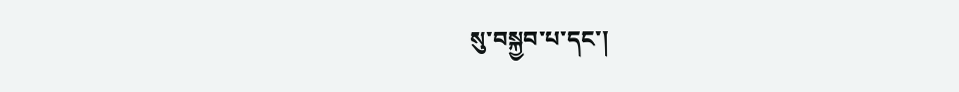སུ་བསྐྱབ་པ་དང་།